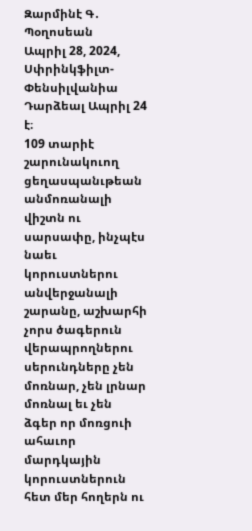Զարմինէ Գ․ Պօղոսեան
Ապրիլ 28, 2024,
Սփրինկֆիլտ- Փենսիլվանիա
Դարձեալ Ապրիլ 24 է։
109 տարիէ շարունակուող ցեղասպանւթեան անմոռանալի վիշտն ու սարսափը, ինչպէս նաեւ կորուստներու անվերջանալի շարանը, աշխարհի չորս ծագերուն վերապրողներու սերունդները չեն մոռնար, չեն լրնար մոռնալ եւ չեն ձգեր որ մոռցուի ահաւոր մարդկային կորուստներուն հետ մեր հողերն ու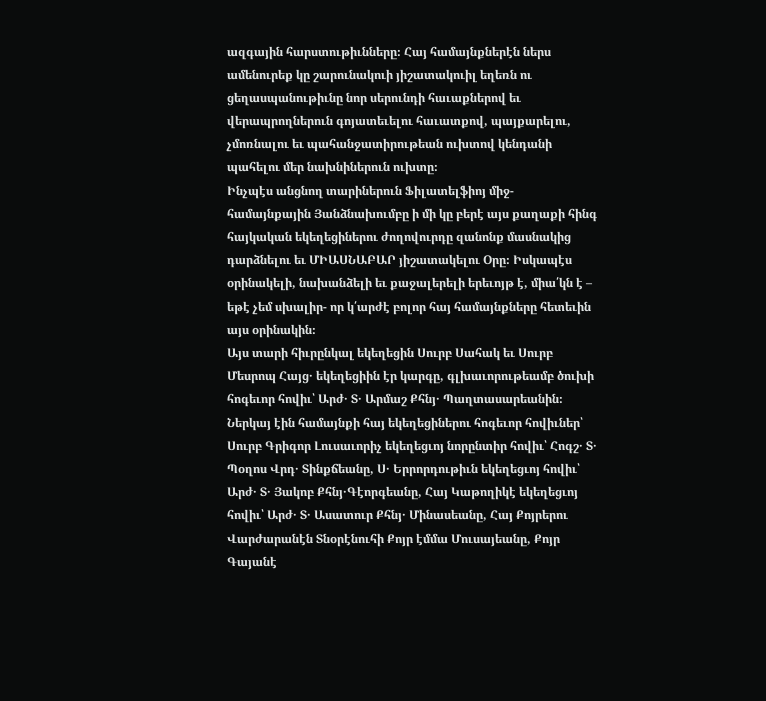ազգային հարստութիւնները։ Հայ համայնքներէն ներս ամենուրեք կը շարունակուի յիշատակուիլ եղեռն ու ցեղասպանութիւնը նոր սերունդի հաւաքներով եւ վերապրողներուն գոյատեւելու հաւատքով, պայքարելու, չմոռնալու եւ պահանջատիրութեան ուխտով կենդանի պահելու մեր նախնիներուն ուխտը։
Ինչպէս անցնող տարիներուն Ֆիլատելֆիոյ միջ-համայնքային Յանձնախումբը ի մի կը բերէ այս քաղաքի հինգ հայկական եկեղեցիներու ժողովուրդը զանոնք մասնակից դարձնելու եւ ՄԻԱՍՆԱԲԱՐ յիշատակելու Օրը։ Իսկապէս օրինակելի, նախանձելի եւ քաջալերելի երեւոյթ է, միա՛կն է – եթէ չեմ սխալիր- որ կ՛արժէ բոլոր հայ համայնքները հետեւին այս օրինակին։
Այս տարի հիւրընկալ եկեղեցին Սուրբ Սահակ եւ Սուրբ Մեսրոպ Հայց․ եկեղեցիին էր կարգը, գլխաւորութեամբ ծուխի հոգեւոր հովիւ՝ Արժ․ Տ․ Արմաշ Քհնյ․ Պաղտասարեանին։
Ներկայ էին համայնքի հայ եկեղեցիներու հոգեւոր հովիւներ՝ Սուրբ Գրիգոր Լուսաւորիչ եկեղեցւոյ նորընտիր հովիւ՝ Հոգշ․ Տ․ Պօղոս Վրդ․ Տինքճեանը, Ս․ Երրորդութիւն եկեղեցւոյ հովիւ՝ Արժ․ Տ․ Յակոբ Քհնյ․Գէորգեանը, Հայ Կաթողիկէ եկեղեցւոյ հովիւ՝ Արժ․ Տ․ Ասատուր Քհնյ․ Մինասեանը, Հայ Քոյրերու Վարժարանէն Տնօրէնուհի Քոյր էմմա Մուսայեանը, Քոյր Գայանէ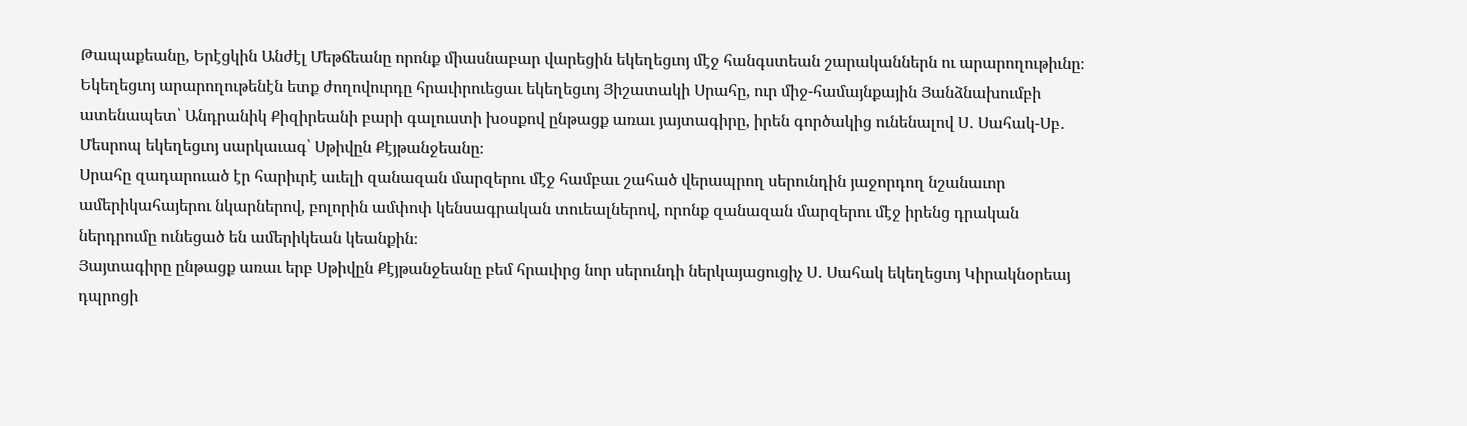Թապաքեանը, Երէցկին Անժէլ Մեթճեանը որոնք միասնաբար վարեցին եկեղեցւոյ մէջ հանգստեան շարականներն ու արարողութիւնը։
Եկեղեցւոյ արարողութենէն ետք ժողովուրդը հրաւիրուեցաւ եկեղեցւոյ Յիշատակի Սրահը, ուր միջ-համայնքային Յանձնախումբի ատենապետ՝ Անդրանիկ Քիզիրեանի բարի գալուստի խօսքով ընթացք առաւ յայտագիրը, իրեն գործակից ունենալով Ս․ Սահակ-Սբ․ Մեսրոպ եկեղեցւոյ սարկաւագ՝ Սթիվըն Քէյթանջեանը։
Սրահը զադարուած էր հարիւրէ աւելի զանազան մարզերու մէջ համբաւ շահած վերապրող սերունդին յաջորդող նշանաւոր ամերիկահայերու նկարներով, բոլորին ամփոփ կենսագրական տուեալներով, որոնք զանազան մարզերու մէջ իրենց դրական ներդրումը ունեցած են ամերիկեան կեանքին։
Յայտագիրը ընթացք առաւ երբ Սթիվըն Քէյթանջեանը բեմ հրաւիրց նոր սերունդի ներկայացուցիչ Ս․ Սահակ եկեղեցւոյ Կիրակնօրեայ դպրոցի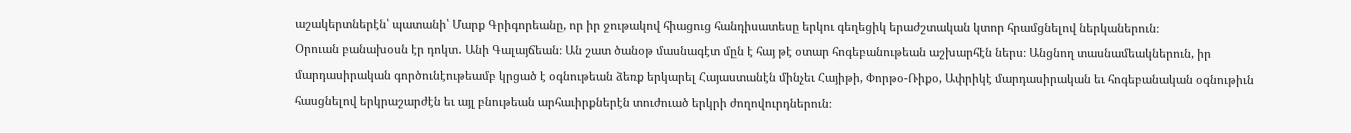աշակերտներէն՝ պատանի՝ Մարք Գրիգորեանը, որ իր ջութակով հիացուց հանդիսատեսը երկու գեղեցիկ երաժշտական կտոր հրամցնելով ներկաներուն։
Օրուան բանախօսն էր դոկտ․ Անի Գալայճեան։ Ան շատ ծանօթ մասնագէտ մըն է հայ թէ օտար հոգեբանութեան աշխարհէն ներս։ Անցնող տասնամեակներուն, իր մարդասիրական գործունէութեամբ կրցած է օգնութեան ձեռք երկարել Հայաստանէն մինչեւ Հայիթի, Փորթօ-Ռիքօ, Ափրիկէ մարդասիրական եւ հոգեբանական օգնութիւն հասցնելով երկրաշարժէն եւ այլ բնութեան արհաւիրքներէն տուժուած երկրի ժողովուրդներուն։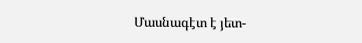Մասնագէտ է յետ-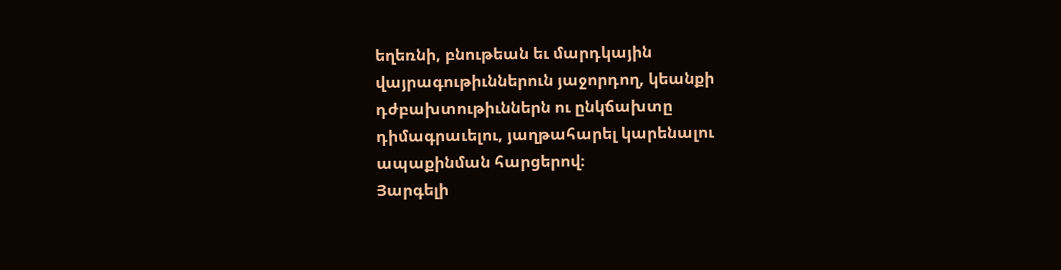եղեռնի, բնութեան եւ մարդկային վայրագութիւններուն յաջորդող, կեանքի դժբախտութիւններն ու ընկճախտը դիմագրաւելու, յաղթահարել կարենալու ապաքինման հարցերով։
Յարգելի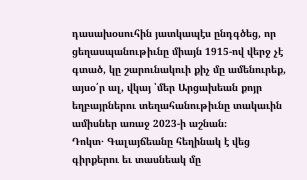դասախօսուհին յատկապէս ընդգծեց, որ ցեղասպանութիւնը միայն 1915-ով վերջ չէ գտած, կը շարունակուի քիչ մը ամենուրեք, այսօ՛ր ալ, վկայ ՝մեր Արցախեան քոյր եղբայրներու տեղահանութիւնը տակաւին ամիսներ առաջ 2023-ի աշնան։
Դոկտ․ Գալայճեանը հեղինակ է վեց գիրքերու եւ տասնեակ մը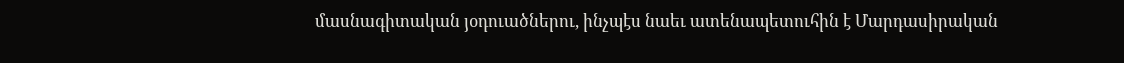մասնագիտական յօդուածներու, ինչպէս նաեւ ատենապետուհին է Մարդասիրական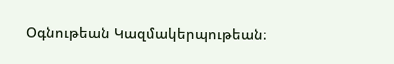Օգնութեան Կազմակերպութեան։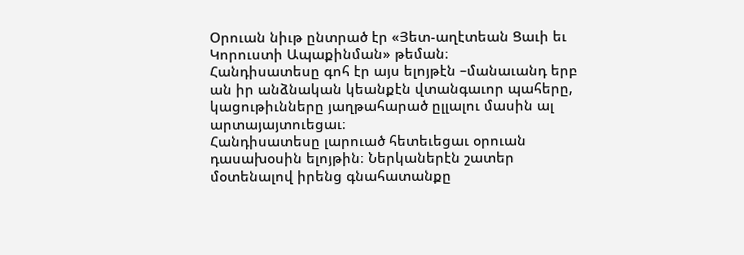Օրուան նիւթ ընտրած էր «Յետ-աղէտեան Ցաւի եւ Կորուստի Ապաքինման» թեման։
Հանդիսատեսը գոհ էր այս ելոյթէն –մանաւանդ երբ ան իր անձնական կեանքէն վտանգաւոր պահերը, կացութիւնները յաղթահարած ըլլալու մասին ալ արտայայտուեցաւ։
Հանդիսատեսը լարուած հետեւեցաւ օրուան դասախօսին ելոյթին։ Ներկաներէն շատեր մօտենալով իրենց գնահատանքը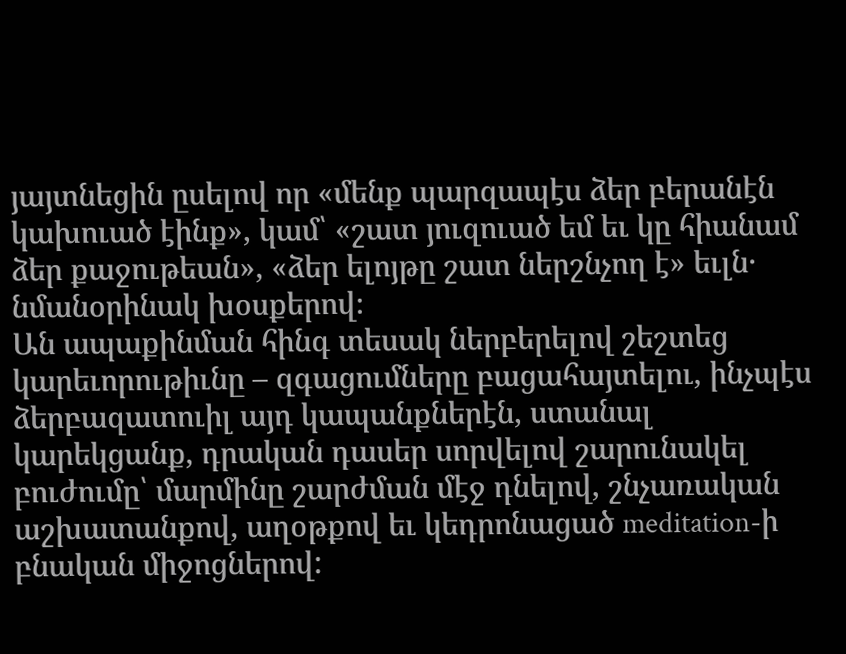յայտնեցին ըսելով որ «մենք պարզապէս ձեր բերանէն կախուած էինք», կամ՝ «շատ յուզուած եմ եւ կը հիանամ ձեր քաջութեան», «ձեր ելոյթը շատ ներշնչող է» եւլն․ նմանօրինակ խօսքերով։
Ան ապաքինման հինգ տեսակ ներբերելով շեշտեց կարեւորութիւնը – զգացումները բացահայտելու, ինչպէս ձերբազատուիլ այդ կապանքներէն, ստանալ կարեկցանք, դրական դասեր սորվելով շարունակել բուժումը՝ մարմինը շարժման մէջ դնելով, շնչառական աշխատանքով, աղօթքով եւ կեդրոնացած meditation-ի բնական միջոցներով: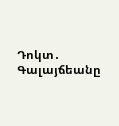Դոկտ․ Գալայճեանը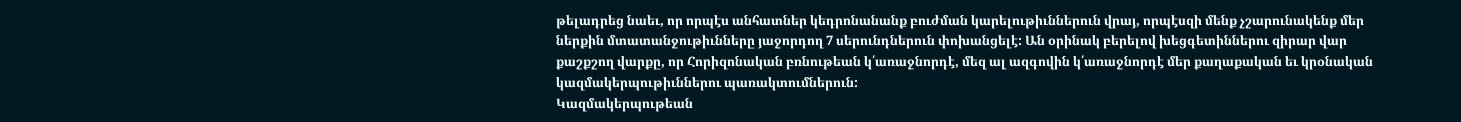թելադրեց նաեւ, որ որպէս անհատներ կեդրոնանանք բուժման կարելութիւններուն վրայ, որպէսզի մենք չշարունակենք մեր ներքին մտատանջութիւնները յաջորդող 7 սերունդներուն փոխանցելէ: Ան օրինակ բերելով խեցգետիններու զիրար վար քաշքշող վարքը, որ Հորիզոնական բռնութեան կ՛առաջնորդէ, մեզ ալ ազգովին կ՛առաջնորդէ մեր քաղաքական եւ կրօնական կազմակերպութիւններու պառակտումներուն:
Կազմակերպութեան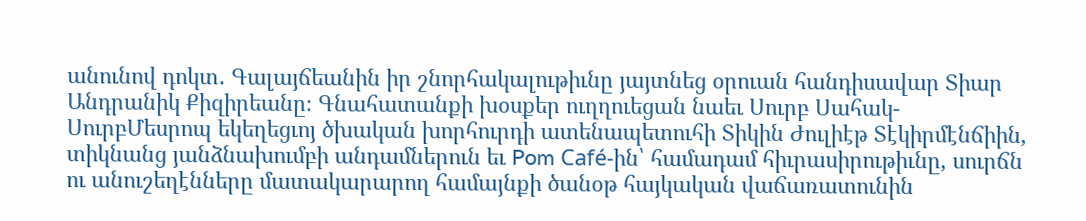անունով դոկտ․ Գալայճեանին իր շնորհակալութիւնը յայտնեց օրուան հանդիսավար Տիար Անդրանիկ Քիզիրեանը։ Գնահատանքի խօսքեր ուղղուեցան նաեւ Սուրբ Սահակ-ՍուրբՄեսրոպ եկեղեցւոյ ծխական խորհուրդի ատենապետուհի Տիկին Ժուլիէթ Տէկիրմէնճիին, տիկնանց յանձնախումբի անդամներուն եւ Pom Café-ին՝ համադամ հիւրասիրութիւնը, սուրճն ու անուշեղէնները մատակարարող համայնքի ծանօթ հայկական վաճառատունին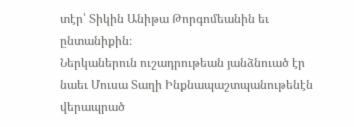տէր՝ Տիկին Անիթա Թորգոմեանին եւ ընտանիքին։
Ներկաներուն ուշադրութեան յանձնուած էր նաեւ Մուսա Տաղի Ինքնապաշտպանութենէն վերապրած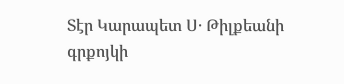Տէր Կարապետ Ս․ Թիլքեանի գրքոյկի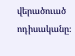վերածուած ոդիսականը։